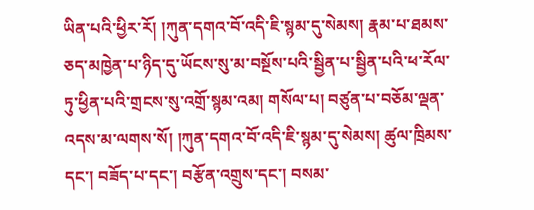ཡིན་པའི་ཕྱིར་རོ། །ཀུན་དགའ་བོ་འདི་ཇི་སྙམ་དུ་སེམས། རྣམ་པ་ཐམས་ཅད་མཁྱེན་པ་ཉིད་དུ་ཡོངས་སུ་མ་བསྔོས་པའི་སྦྱིན་པ་སྦྱིན་པའི་ཕ་རོལ་ཏུ་ཕྱིན་པའི་གྲངས་སུ་འགྲོ་སྙམ་འམ། གསོལ་པ། བཙུན་པ་བཅོམ་ལྡན་འདས་མ་ལགས་སོ། །ཀུན་དགའ་བོ་འདི་ཇི་སྙམ་དུ་སེམས། ཚུལ་ཁྲིམས་དང་། བཟོད་པ་དང་། བརྩོན་འགྲུས་དང་། བསམ་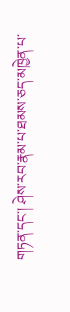གཏན་དང་། ཤེས་རབ་རྣམ་པ་ཐམས་ཅད་མཁྱེན་པ་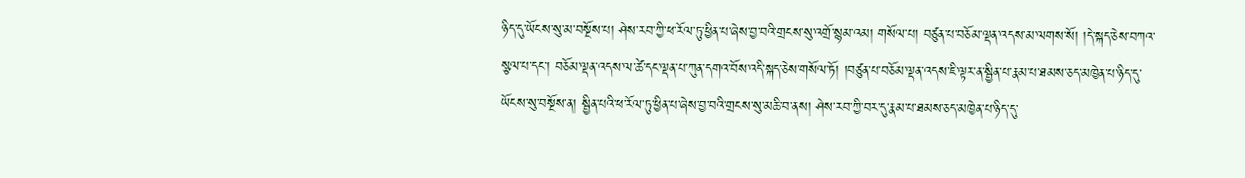ཉིད་དུ་ཡོངས་སུ་མ་བསྔོས་པ། ཤེས་རབ་ཀྱི་ཕ་རོལ་ཏུ་ཕྱིན་པ་ཞེས་བྱ་བའི་གྲངས་སུ་འགྲོ་སྙམ་འམ། གསོལ་པ། བཙུན་པ་བཅོམ་ལྡན་འདས་མ་ལགས་སོ། །དེ་སྐད་ཅེས་བཀའ་སྩལ་པ་དང་། བཅོམ་ལྡན་འདས་ལ་ཚེ་དང་ལྡན་པ་ཀུན་དགའ་བོས་འདི་སྐད་ཅེས་གསོལ་ཏོ། །བཙུན་པ་བཅོམ་ལྡན་འདས་ཇི་ལྟར་ན་སྦྱིན་པ་རྣམ་པ་ཐམས་ཅད་མཁྱེན་པ་ཉིད་དུ་ཡོངས་སུ་བསྔོས་ན། སྦྱིན་པའི་ཕ་རོལ་ཏུ་ཕྱིན་པ་ཞེས་བྱ་བའི་གྲངས་སུ་མཆི་བ་ནས། ཤེས་རབ་ཀྱི་བར་དུ་རྣམ་པ་ཐམས་ཅད་མཁྱེན་པ་ཉིད་དུ་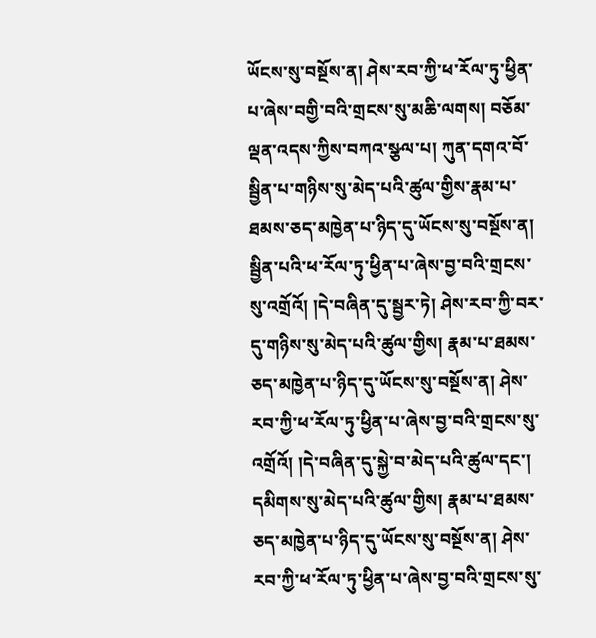ཡོངས་སུ་བསྔོས་ན། ཤེས་རབ་ཀྱི་ཕ་རོལ་ཏུ་ཕྱིན་པ་ཞེས་བགྱི་བའི་གྲངས་སུ་མཆི་ལགས། བཅོམ་ལྡན་འདས་ཀྱིས་བཀའ་སྩལ་པ། ཀུན་དགའ་བོ་སྦྱིན་པ་གཉིས་སུ་མེད་པའི་ཚུལ་གྱིས་རྣམ་པ་ཐམས་ཅད་མཁྱེན་པ་ཉིད་དུ་ཡོངས་སུ་བསྔོས་ན། སྦྱིན་པའི་ཕ་རོལ་ཏུ་ཕྱིན་པ་ཞེས་བྱ་བའི་གྲངས་སུ་འགྲོའོ། །དེ་བཞིན་དུ་སྦྱར་ཏེ། ཤེས་རབ་ཀྱི་བར་དུ་གཉིས་སུ་མེད་པའི་ཚུལ་གྱིས། རྣམ་པ་ཐམས་ཅད་མཁྱེན་པ་ཉིད་དུ་ཡོངས་སུ་བསྔོས་ན། ཤེས་རབ་ཀྱི་ཕ་རོལ་ཏུ་ཕྱིན་པ་ཞེས་བྱ་བའི་གྲངས་སུ་འགྲོའོ། །དེ་བཞིན་དུ་སྐྱེ་བ་མེད་པའི་ཚུལ་དང་། དམིགས་སུ་མེད་པའི་ཚུལ་གྱིས། རྣམ་པ་ཐམས་ཅད་མཁྱེན་པ་ཉིད་དུ་ཡོངས་སུ་བསྔོས་ན། ཤེས་རབ་ཀྱི་ཕ་རོལ་ཏུ་ཕྱིན་པ་ཞེས་བྱ་བའི་གྲངས་སུ་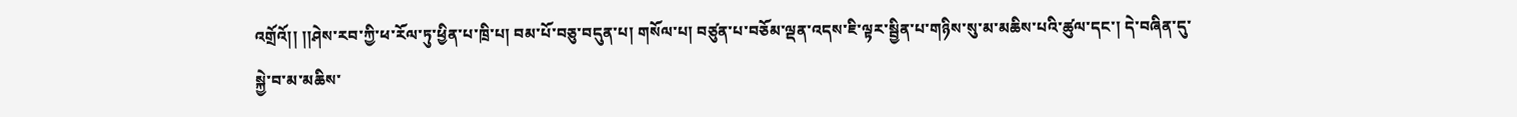འགྲོའོ།། །།ཤེས་རབ་ཀྱི་ཕ་རོལ་ཏུ་ཕྱིན་པ་ཁྲི་པ། བམ་པོ་བཅུ་བདུན་པ། གསོལ་པ། བཙུན་པ་བཅོམ་ལྡན་འདས་ཇི་ལྟར་སྦྱིན་པ་གཉིས་སུ་མ་མཆིས་པའི་ཚུལ་དང་། དེ་བཞིན་དུ་སྐྱེ་བ་མ་མཆིས་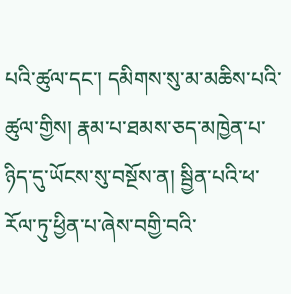པའི་ཚུལ་དང་། དམིགས་སུ་མ་མཆིས་པའི་ཚུལ་གྱིས། རྣམ་པ་ཐམས་ཅད་མཁྱེན་པ་ཉིད་དུ་ཡོངས་སུ་བསྔོས་ན། སྦྱིན་པའི་ཕ་རོལ་ཏུ་ཕྱིན་པ་ཞེས་བགྱི་བའི་